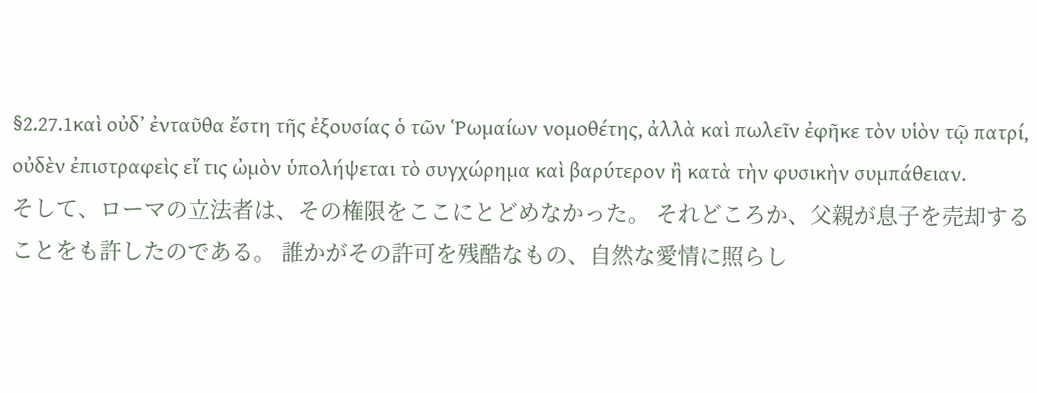§2.27.1καὶ οὐδʼ ἐνταῦθα ἔστη τῆς ἐξουσίας ὁ τῶν Ῥωμαίων νομοθέτης, ἀλλὰ καὶ πωλεῖν ἐφῆκε τὸν υἱὸν τῷ πατρί, οὐδὲν ἐπιστραφεὶς εἴ τις ὠμὸν ὑπολήψεται τὸ συγχώρημα καὶ βαρύτερον ἢ κατὰ τὴν φυσικὴν συμπάθειαν.
そして、ローマの立法者は、その権限をここにとどめなかった。 それどころか、父親が息子を売却することをも許したのである。 誰かがその許可を残酷なもの、自然な愛情に照らし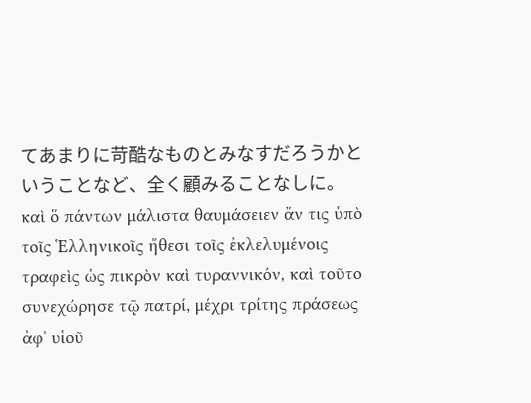てあまりに苛酷なものとみなすだろうかということなど、全く顧みることなしに。
καὶ ὅ πάντων μάλιστα θαυμάσειεν ἄν τις ὑπὸ τοῖς Ἑλληνικοῖς ἤθεσι τοῖς ἐκλελυμένοις τραφεὶς ὡς πικρὸν καὶ τυραννικόν, καὶ τοῦτο συνεχώρησε τῷ πατρί, μέχρι τρίτης πράσεως ἀφʼ υἱοῦ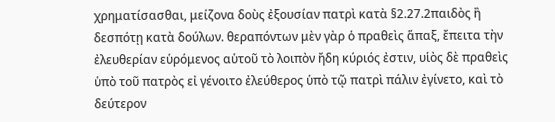χρηματίσασθαι, μείζονα δοὺς ἐξουσίαν πατρὶ κατὰ §2.27.2παιδὸς ἢ δεσπότῃ κατὰ δούλων. θεραπόντων μὲν γὰρ ὁ πραθεὶς ἅπαξ, ἔπειτα τὴν ἐλευθερίαν εὑρόμενος αὑτοῦ τὸ λοιπὸν ἤδη κύριός ἐστιν, υἱὸς δὲ πραθεὶς ὑπὸ τοῦ πατρὸς εἰ γένοιτο ἐλεύθερος ὑπὸ τῷ πατρὶ πάλιν ἐγίνετο, καὶ τὸ δεύτερον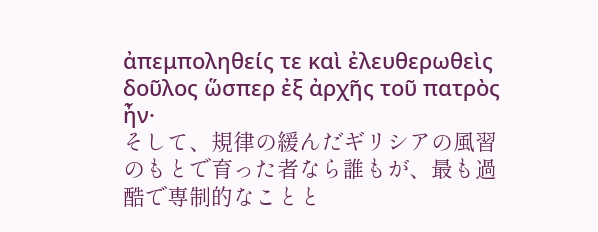ἀπεμποληθείς τε καὶ ἐλευθερωθεὶς δοῦλος ὥσπερ ἐξ ἀρχῆς τοῦ πατρὸς ἦν·
そして、規律の緩んだギリシアの風習のもとで育った者なら誰もが、最も過酷で専制的なことと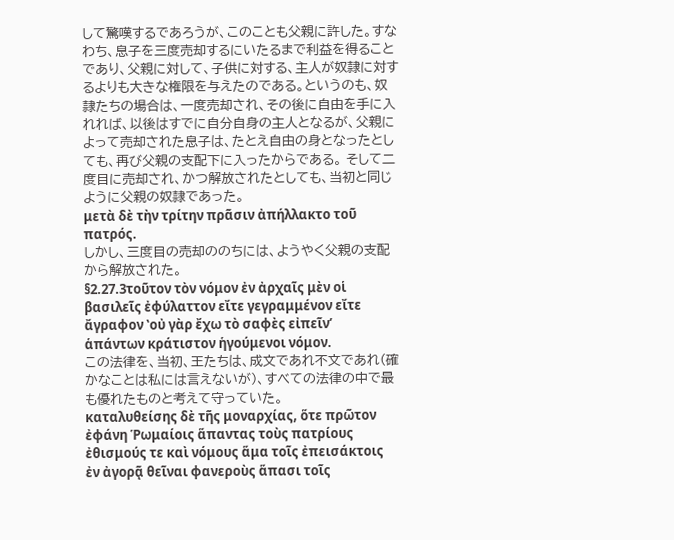して驚嘆するであろうが、このことも父親に許した。すなわち、息子を三度売却するにいたるまで利益を得ることであり、父親に対して、子供に対する、主人が奴隷に対するよりも大きな権限を与えたのである。というのも、奴隷たちの場合は、一度売却され、その後に自由を手に入れれば、以後はすでに自分自身の主人となるが、父親によって売却された息子は、たとえ自由の身となったとしても、再び父親の支配下に入ったからである。 そして二度目に売却され、かつ解放されたとしても、当初と同じように父親の奴隷であった。
μετὰ δὲ τὴν τρίτην πρᾶσιν ἀπήλλακτο τοῦ πατρός.
しかし、三度目の売却ののちには、ようやく父親の支配から解放された。
§2.27.3τοῦτον τὸν νόμον ἐν ἀρχαῖς μὲν οἱ βασιλεῖς ἐφύλαττον εἴτε γεγραμμένον εἴτε ἄγραφον ʽοὐ γὰρ ἔχω τὸ σαφὲς εἰπεῖνʼ ἁπάντων κράτιστον ἡγούμενοι νόμον.
この法律を、当初、王たちは、成文であれ不文であれ(確かなことは私には言えないが)、すべての法律の中で最も優れたものと考えて守っていた。
καταλυθείσης δὲ τῆς μοναρχίας, ὅτε πρῶτον ἐφάνη Ῥωμαίοις ἅπαντας τοὺς πατρίους ἐθισμούς τε καὶ νόμους ἅμα τοῖς ἐπεισάκτοις ἐν ἀγορᾷ θεῖναι φανεροὺς ἅπασι τοῖς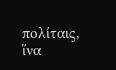πολίταις, ἵνα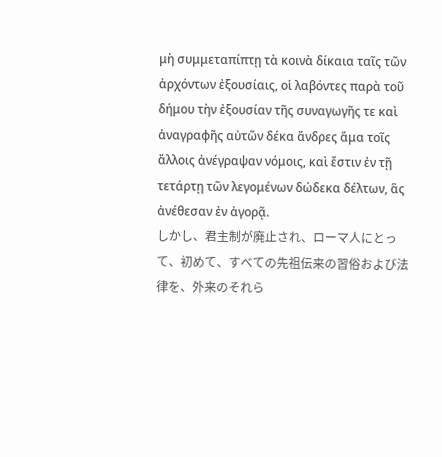μὴ συμμεταπίπτῃ τὰ κοινὰ δίκαια ταῖς τῶν ἀρχόντων ἐξουσίαις, οἱ λαβόντες παρὰ τοῦ δήμου τὴν ἐξουσίαν τῆς συναγωγῆς τε καὶ ἀναγραφῆς αὐτῶν δέκα ἄνδρες ἅμα τοῖς ἄλλοις ἀνέγραψαν νόμοις, καὶ ἔστιν ἐν τῇ τετάρτῃ τῶν λεγομένων δώδεκα δέλτων, ἃς ἀνέθεσαν ἐν ἀγορᾷ.
しかし、君主制が廃止され、ローマ人にとって、初めて、すべての先祖伝来の習俗および法律を、外来のそれら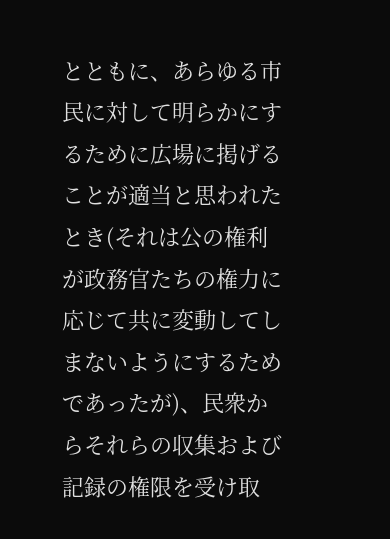とともに、あらゆる市民に対して明らかにするために広場に掲げることが適当と思われたとき(それは公の権利が政務官たちの権力に応じて共に変動してしまないようにするためであったが)、民衆からそれらの収集および記録の権限を受け取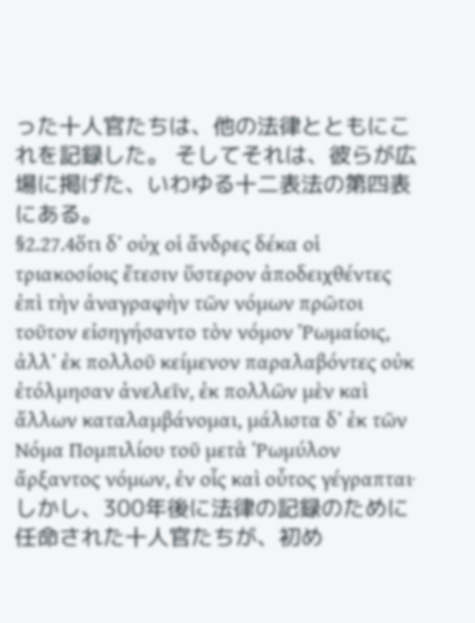った十人官たちは、他の法律とともにこれを記録した。 そしてそれは、彼らが広場に掲げた、いわゆる十二表法の第四表にある。
§2.27.4ὅτι δʼ οὐχ οἱ ἄνδρες δέκα οἱ τριακοσίοις ἔτεσιν ὕστερον ἀποδειχθέντες ἐπὶ τὴν ἀναγραφὴν τῶν νόμων πρῶτοι τοῦτον εἰσηγήσαντο τὸν νόμον Ῥωμαίοις, ἀλλʼ ἐκ πολλοῦ κείμενον παραλαβόντες οὐκ ἐτόλμησαν ἀνελεῖν, ἐκ πολλῶν μὲν καὶ ἄλλων καταλαμβάνομαι, μάλιστα δʼ ἐκ τῶν Νόμα Πομπιλίου τοῦ μετὰ Ῥωμύλον ἄρξαντος νόμων, ἐν οἷς καὶ οὗτος γέγραπται·
しかし、300年後に法律の記録のために任命された十人官たちが、初め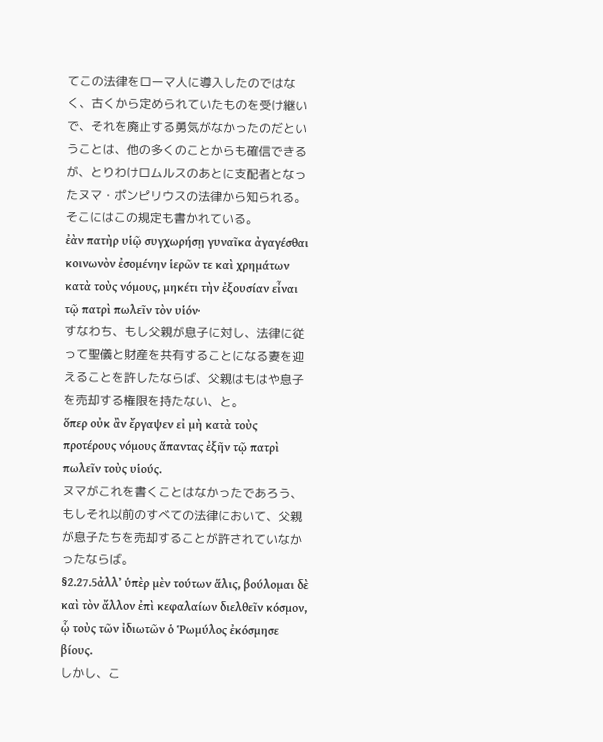てこの法律をローマ人に導入したのではなく、古くから定められていたものを受け継いで、それを廃止する勇気がなかったのだということは、他の多くのことからも確信できるが、とりわけロムルスのあとに支配者となったヌマ・ポンピリウスの法律から知られる。 そこにはこの規定も書かれている。
ἐὰν πατὴρ υἱῷ συγχωρήσῃ γυναῖκα ἀγαγέσθαι κοινωνὸν ἐσομένην ἱερῶν τε καὶ χρημάτων κατὰ τοὺς νόμους, μηκέτι τὴν ἐξουσίαν εἶναι τῷ πατρὶ πωλεῖν τὸν υἱόν·
すなわち、もし父親が息子に対し、法律に従って聖儀と財産を共有することになる妻を迎えることを許したならば、父親はもはや息子を売却する権限を持たない、と。
ὅπερ οὐκ ἂν ἔργαψεν εἰ μὴ κατὰ τοὺς προτέρους νόμους ἅπαντας ἐξῆν τῷ πατρὶ πωλεῖν τοὺς υἱούς.
ヌマがこれを書くことはなかったであろう、もしそれ以前のすべての法律において、父親が息子たちを売却することが許されていなかったならば。
§2.27.5ἀλλʼ ὑπὲρ μὲν τούτων ἅλις, βούλομαι δὲ καὶ τὸν ἄλλον ἐπὶ κεφαλαίων διελθεῖν κόσμον, ᾧ τοὺς τῶν ἰδιωτῶν ὁ Ῥωμύλος ἐκόσμησε βίους.
しかし、こ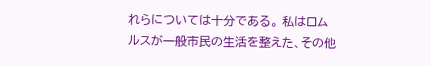れらについては十分である。 私はロムルスが一般市民の生活を整えた、その他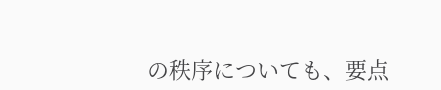の秩序についても、要点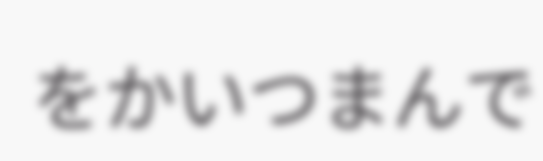をかいつまんで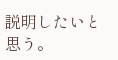説明したいと思う。